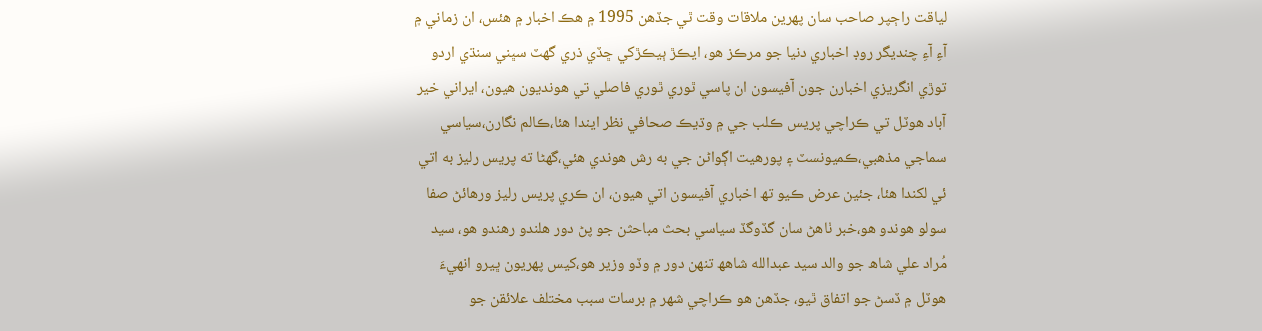لياقت راڄپر صاحب سان پھرين ملاقات وقت ٿي جڏھن 1995 ۾ ھڪ اخبار ۾ ھئس، ان زماني ۾ آءِ آءِ چنديگر روڊ اخباري دنيا جو مرڪز ھو، ايڪڙ ٻيڪڙکي ڇڏي ذري گھٽ سڀني سنڌي اردو توڙي انگريزي اخبارن جون آفيسون ان پاسي ٿوري ٿوري فاصلي تي ھونديون ھيون، ايراني خير آباد ھوٽل تي ڪراچي پريس ڪلب جي ۾ وڌيڪ صحافي نظر ايندا ھئا،ڪالم نگارن،سياسي سماجي مذھبي،ڪميونسٽ ۽ پورھيت اڳواڻن جي به رش ھوندي ھئي،گھڻا ته پريس رليز به اتي ئي لکندا ھئا، جئين عرض ڪيو تھ اخباري آفيسون اتي ھيون، ان ڪري پريس رليز ورھائڻ صفا سولو ھوندو ھو،خبر ٺاھڻ سان گڏوگڏ سياسي بحث مباحثن جو پڻ دور ھلندو رھندو ھو، سيد مُراد علي شاھ جو والد سيد عبدالله شاھھ تنھن دور ۾ وڏو وزير ھو،کيس پھريون ڀيرو انھيءَ ھوٽل ۾ ڏسڻ جو اتفاق ٿيو، جڏھن ھو ڪراچي شھر ۾ برسات سبب مختلف علائقن جو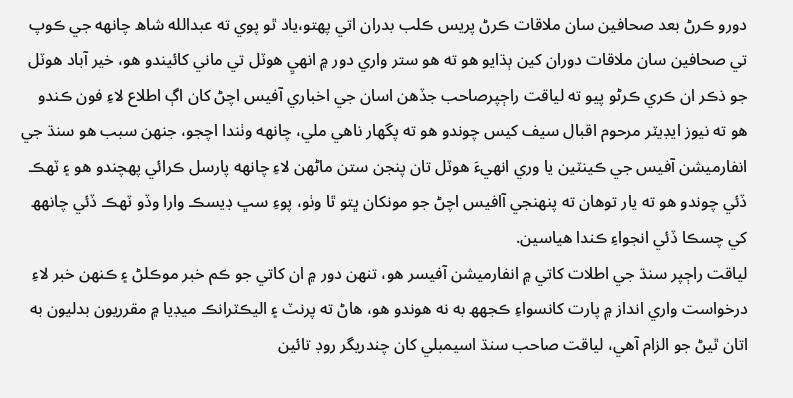دورو ڪرڻ بعد صحافين سان ملاقات ڪرڻ پريس ڪلب بدران اتي پھتو،ياد ٿو پوي ته عبدالله شاھ چانھه جي ڪوپ تي صحافين سان ملاقات دوران کين ٻڌايو ھو ته ھو ستر واري دور ۾ انھيِ ھوٽل تي ماني کائيندو ھو، خير آباد ھوٽل جو ذڪر ان ڪري ڪرڻو پيو ته لياقت راڄپرصاحب جڏھن اسان جي اخباري آفيس اچڻ کان اڳ اطلاع لاءِ فون ڪندو ھو ته نيوز ايڊيٽر مرحوم اقبال سيف کيس چوندو ھو ته پگھار ناھي ملي، چانھه وٺندا اچجو، جنھن سبب ھو سنڌ جي انفارميشن آفيس جي ڪينٽين يا وري انھيءَ ھوٽل تان پنجن ستن ماڻھن لاءِ چانھه پارسل ڪرائي پھچندو ھو ۽ ٽھڪ ڏئي چوندو ھو ته يار توھان ته پنھنجي آافيس اچڻ جو مونکان ڀتو ٿا وٺو، پوءِ سڀ ڊيسڪ وارا وڏو ٽھڪ ڏئي چانهھ کي چسڪا ڏئي انجواءِ ڪندا هياسين.
لياقت راڄپر سنڌ جي اطلات کاتي ۾ انفارميشن آفيسر ھو، تنھن دور ۾ ان کاتي جو ڪم خبر موڪلڻ ۽ ڪنھن خبر لاءِ درخواست واري انداز ۾ پارت کانسواءِ ڪجهھ به نه ھوندو ھو، ھاڻ ته پرنٽ ۽ اليڪٽرانڪ ميڊيا ۾ مقرريون بدليون به اتان ٿيڻ جو الزام آھي، لياقت صاحب سنڌ اسيمبلي کان چندريگر روڊ تائين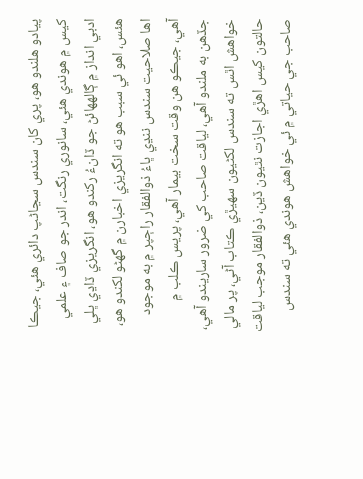پيادو ھلندو ھو، پري کان سندس سڃاڻپ دائري ھئي، جيڪا کيس ۾ ھوندي ھئي، سانوري رنگت، اندر جو صاف ۽ علمي ادبي انداز ۾ ڳالههائڻ جو ڏانءُ رکندو ھو، انگريزي ڏاڍي ڀلي ھئس، اھو ئي سبب ھو ته انگريزي اخبارن ۾ گھڻو لکندو ھو، اھا صلاحيت سندس ننڍي ڀاءُ ذوالفقار راڄپر ۾ به موجود آھي، جيڪو ھن وقت سخت بيمار آھي، پريس ڪلب ۾ جڏھن به ملندو آھي، لياقت صاحب کي ضرور ساريندو آھي، خواھش اٿس ته سندس لکڻيون سھيڙي ڪتاب آڻي، پر مالي حالتون کيس اھڙي اجازت نٿيون ڏين، ذوالفقار موجب لياقت صاحب جي حياتي ۾ ئي خواهش هوندي هئي ته سندس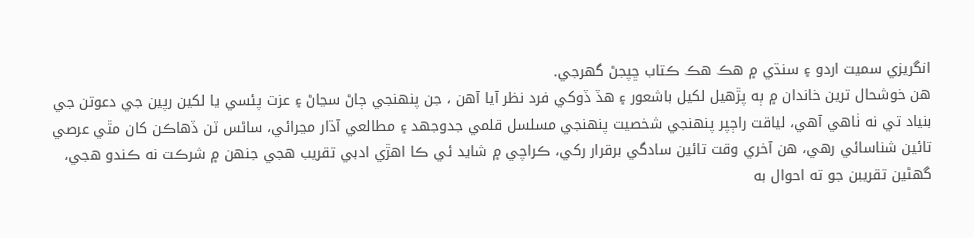انگريزي سميت اردو ۽ سنڌي ۾ هڪ هڪ ڪتاب ڇپجڻ گهرجي.
هن خوشحال ترين خاندان ۾ ٻه پڙهيل لکيل باشعور ۽ ھڏ ڏوکي فرد نظر آيا آهن ، جن پنهنجي ڄاڻ سڃاڻ ۽ عزت پئسي يا لکين رپين جي دعوتن جي بنياد تي نه ٺاهي آهي، لياقت راڄپر پنهنجي شخصيت پنهنجي مسلسل قلمي جدوجهد ۽ مطالعي آڌار مڃرائي، ساڻس ٽن ڏھاڪن کان مٿي عرصي تائين شناسائي رھي، ھن آخري وقت تائين سادگي برقرار رکي، ڪراچي ۾ شايد ئي ڪا اھڙي ادبي تقريب ھجي جنھن ۾ شرڪت نه ڪندو ھجي، گھڻين تقريبن جو ته احوال به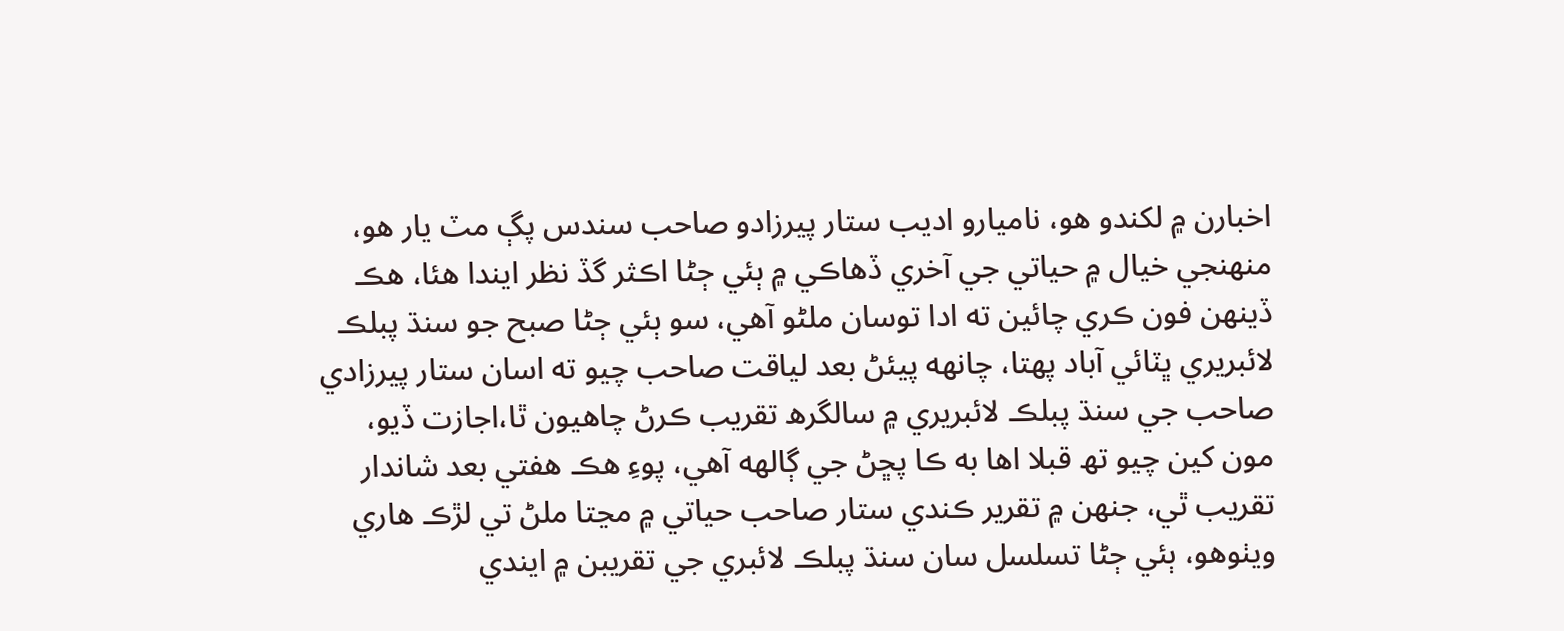اخبارن ۾ لکندو ھو، ناميارو اديب ستار پيرزادو صاحب سندس پڳ مٽ يار ھو، منھنجي خيال ۾ حياتي جي آخري ڏھاڪي ۾ ٻئي ڄڻا اڪثر گڏ نظر ايندا ھئا، ھڪ ڏينھن فون ڪري چائين ته ادا توسان ملڻو آھي، سو ٻئي ڄڻا صبح جو سنڌ پبلڪ لائبريري ڀٽائي آباد پھتا، چانھه پيئڻ بعد لياقت صاحب چيو ته اسان ستار پيرزادي صاحب جي سنڌ پبلڪ لائبريري ۾ سالگرھ تقريب ڪرڻ چاھيون ٿا،اجازت ڏيو، مون کين چيو تھ قبلا اھا به ڪا پڇڻ جي ڳالهه آھي، پوءِ ھڪ ھفتي بعد شاندار تقريب ٿي، جنھن ۾ تقرير ڪندي ستار صاحب حياتي ۾ مڃتا ملڻ تي لڙڪ ھاري ويٺوھو، ٻئي ڄڻا تسلسل سان سنڌ پبلڪ لائبري جي تقريبن ۾ ايندي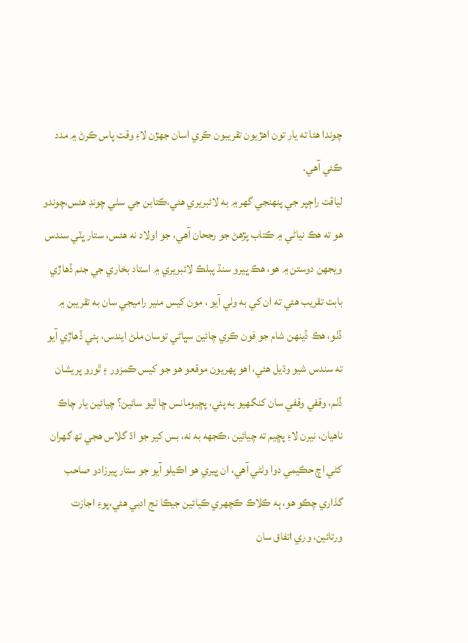چوندا ھئا ته يار تون اھڙيون تقريبون ڪري اسان جھڙن لاءِ وقت پاس ڪرڻ ۾ مدد ڪئي آھي.
لياقت راڄپر جي پنھنجي گھر ۾ به لائبريري ھئي،ڪتابن جي سٺي چونڊ ھئس،چوندو هو ته ھڪ نياڻي ۾ ڪتاب پڙھڻ جو رجحان آھي، جو اولاد نه ھئس، ستار ڀٽي سندس ويجھن دوستن ۾ ھو، ھڪ ڀيرو سنڌ پبلڪ لائبريري ۾ استاد بخاري جي جنم ڏھاڙي بابت تقريب ھئي ته ان کي به وٺي آيو ، مون کيس منير راميجي سان به تقريبن ۾ ڏٺو، ھڪ ڏينھن شام جو فون ڪري چائين سڀاڻي توسان ملڻ ايندس، ٻئي ڏھاڙي آيو ته سندس شيو وڌيل ھئي، اھو پھريون موقعو ھو جو کيس ڪمزور ۽ ٿورو پريشان ڏٺم، وقفي وقفي سان کنگھيو به پئي، پڇيومانس ڇا ٿيو سائين؟ چيائين يار چاڪ ناھيان، نيرن لاءِ پڇيم ته چيائين ،ڪجهه به نه، بس کير جو اڌ گلاس ھجي تھ گھران کڻي اچ حڪيمي دوا وٺڻي آھي، ان ڀيري ھو اڪيلو آيو جو ستار پيرزادو صاحب گذاري چڪو ھو، ٻه ڪلاڪ ڪچھري ڪيائين جيڪا نج ادبي ھئي،پوءِ اجازت ورتائين، وري اتفاق سان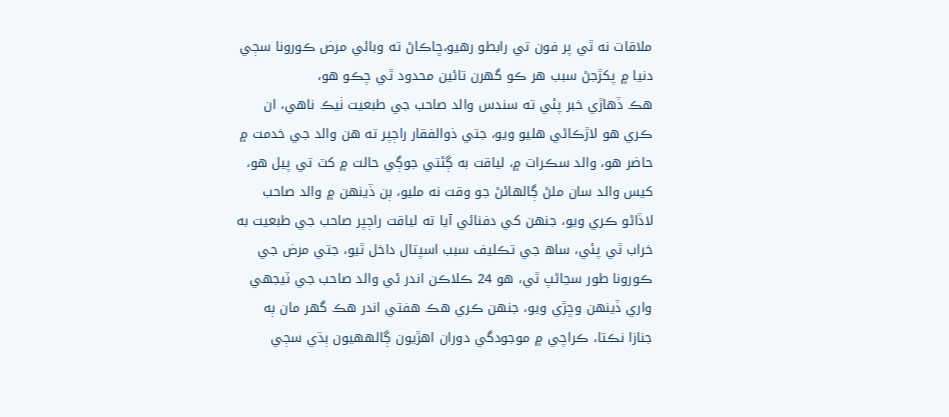ملاقات نه ٿي پر فون تي رابطو رھيو،ڇاڪاڻ ته وبائي مرض ڪورونا سڄي دنيا ۾ پکڙجڻ سبب ھر ڪو گھرن تائين محدود ٿي چڪو ھو،
ھڪ ڏھاڙي خبر پئي ته سندس والد صاحب جي طبعيت ٺيڪ ناھي، ان ڪري ھو لاڙڪاڻي ھليو ويو، جتي ذوالفقار راڄپر ته ھن والد جي خدمت ۾ حاضر هو، والد سڪرات ۾، لياقت به ڳڻتي جوڳي حالت ۾ کٽ تي پيل هو، کيس والد سان ملڻ ڳالهائڻ جو وقت نه مليو، ٻن ڏينهن ۾ والد صاحب لاڏاڻو ڪري ويو، جنھن کي دفنائي آيا ته لياقت راڄپر صاحب جي طبعيت به خراب ٿي پئي، ساھ جي تڪليف سبب اسپتال داخل ٿيو، جتي مرض جي ڪورونا طور سڃاڻپ ٿي، ھو 24 ڪلاڪن اندر ئي والد صاحب جي ٽيجھي واري ڏينھن وڇڙي ويو، جنھن ڪري هڪ هفتي اندر ھڪ گھر مان ٻه جنازا نڪتا، ڪراچي ۾ موجودگي دوران اھڙيون ڳالههيون ٻڌي سڄي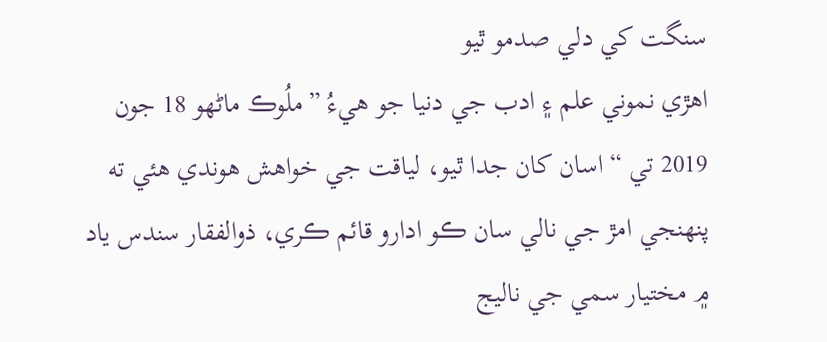سنگت کي دلي صدمو ٿيو
اھڙي نموني علم ۽ ادب جي دنيا جو ھيءُ ”ملُوڪ ماڻھو 18 جون 2019 تي “ اسان کان جدا ٿيو، لياقت جي خواهش هوندي هئي ته پنهنجي امڙ جي نالي سان ڪو ادارو قائم ڪري، ذوالفقار سندس ياد ۾ مختيار سمي جي ناليج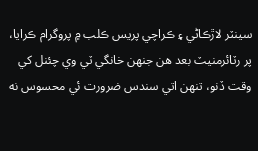سينٽر لاڙڪاڻي ۽ ڪراچي پريس ڪلب ۾ پروگرام ڪرايا، پر رٽائرمنيٽ بعد ھن جنهن خانگي ٽي وي چئنل کي وقت ڏنو، تنهن اتي سندس ضرورت ئي محسوس نه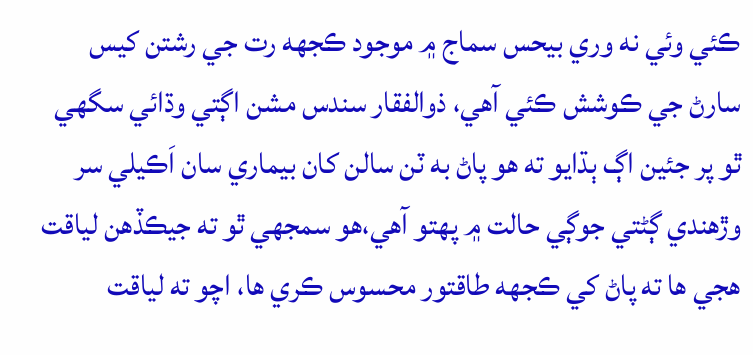ڪئي وئي نه وري بيحس سماج ۾ موجود ڪجهه رت جي رشتن کيس سارڻ جي ڪوشش ڪئي آھي، ذوالفقار سندس مشن اڳتي وڌائي سگھي ٿو پر جئين اڳ ٻڌايو ته ھو پاڻ به ٽن سالن کان بيماري سان اَڪيلي سر وڙهندي ڳڻتي جوڳي حالت ۾ پهتو آهي،ھو سمجھي ٿو ته جيڪڏھن لياقت هجي ها ته پاڻ کي ڪجهه طاقتور محسوس ڪري ھا، اچو ته لياقت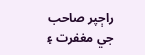راڄپر صاحب جي مغفرت ۽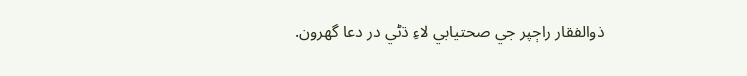ذوالفقار راڄپر جي صحتيابي لاءِ ڌڻي در دعا گھرون.